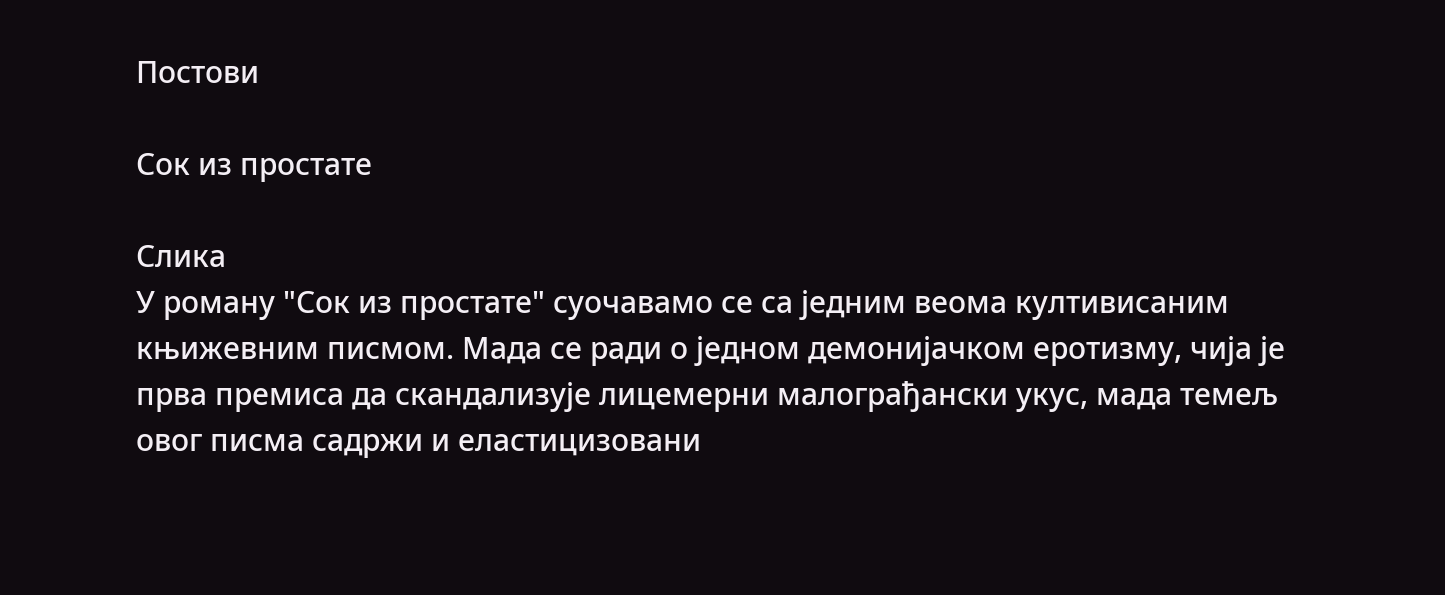Постови

Сок из простате

Слика
У роману "Сок из простате" суочавамо се са једним веома култивисаним књижевним писмом. Мада се ради о једном демонијачком еротизму, чија је прва премиса да скандализује лицемерни малограђански укус, мада темељ овог писма садржи и еластицизовани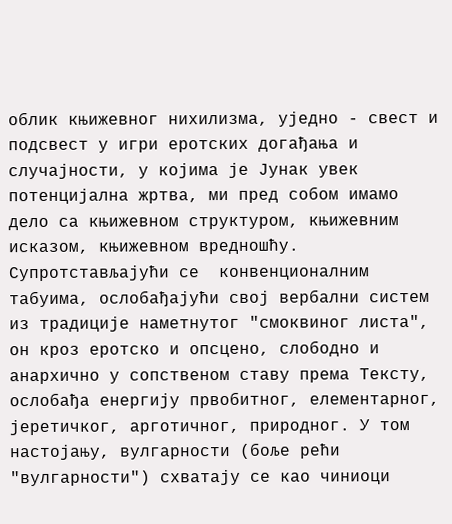облик књижевног нихилизма, уједно - свест и подсвест у игри еротских догађања и случајности, у којима је Јунак увек потенцијална жртва, ми пред собом имамо дело са књижевном структуром, књижевним исказом, књижевном вредношћу. Супротстављајући се  конвенционалним табуима, ослобађајући свој вербални систем из традиције наметнутог "смоквиног листа", он кроз еротско и опсцено, слободно и анархично у сопственом ставу према Тексту, ослобађа енергију првобитног, елементарног, јеретичког, арготичног, природног. У том настојању, вулгарности (боље рећи "вулгарности") схватају се као чиниоци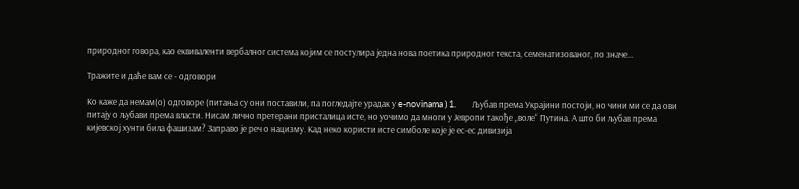природног говора, као еквиваленти вербалног система којим се постулира једна нова поетика природног текста, семенатизованог, по значе...

Тражите и даће вам се - одговори

Ко каже да немам(о) одговоре (питања су они поставили, па погледајте урадак у e-novinama ) 1.        Љубав према Украјини постоји, но чини ми се да ови питају о љубави према власти. Нисам лично претерани присталица исте, но уочимо да многи у Јевропи такође „воле“ Путина. А што би љубав према кијевској хунти била фашизам? Заправо је реч о нацизму. Кад неко користи исте симболе које је ес-ес дивизија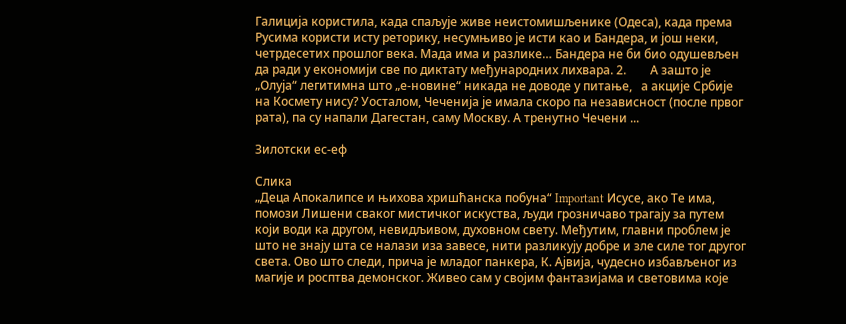Галиција користила, када спаљује живе неистомишљенике (Одеса), када према Русима користи исту реторику, несумњиво је исти као и Бандера, и још неки, четрдесетих прошлог века. Мада има и разлике… Бандера не би био одушевљен да ради у економији све по диктату међународних лихвара. 2.        А зашто је „Олуја“ легитимна што „е-новине“ никада не доводе у питање,   а акције Србије на Космету нису? Уосталом, Чеченија је имала скоро па независност (после првог рата), па су напали Дагестан, саму Москву. А тренутно Чечени ...

Зилотски ес-еф

Слика
„Деца Апокалипсе и њихова хришћанска побуна“ Important Исусе, ако Те има, помози Лишени сваког мистичког искуства, људи грозничаво трагају за путем који води ка другом, невидљивом, духовном свету. Међутим, главни проблем је што не знају шта се налази иза завесе, нити разликују добре и зле силе тог другог света. Ово што следи, прича је младог панкера, К. Ајвија, чудесно избављеног из магије и росптва демонског. Живео сам у својим фантазијама и световима које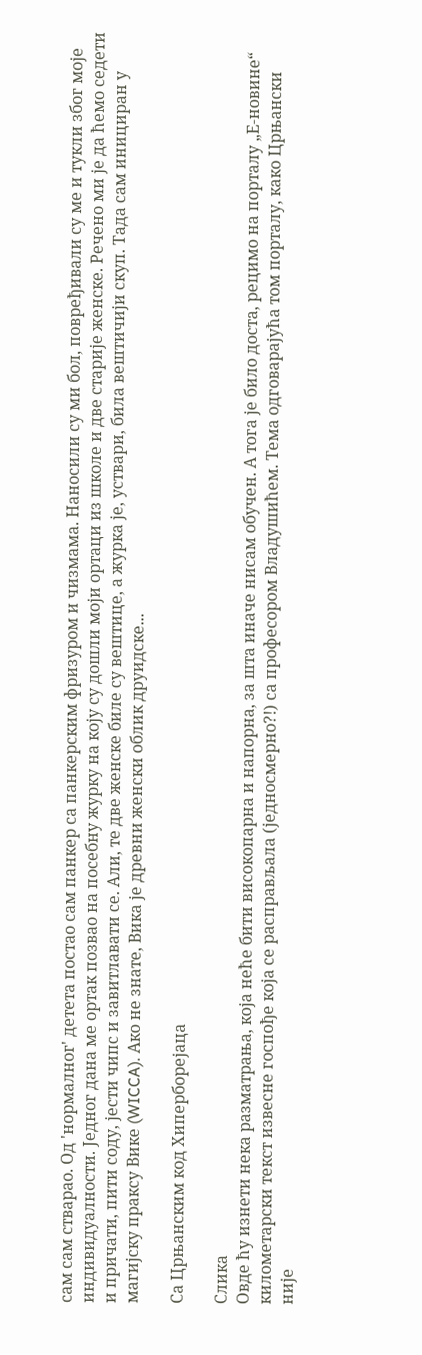сам сам стварао. Од 'нормалног' детета постао сам панкер са панкерским фризуром и чизмама. Наносили су ми бол, повређивали су ме и тукли због моје индивидуалности. Једног дана ме ортак позвао на посебну журку на коју су дошли моји ортаци из школе и две старије женске. Речено ми је да ћемо седети и причати, пити соду, јести чипс и завитлавати се. Али, те две женске биле су вештице, а журка је, уствари, била вештичији скуп. Тада сам инициран у магијску праксу Вике (WICCA). Ако не знате, Вика је древни женски облик друидске...

Са Црњанским код Хиперборејаца

Слика
Овде ћу изнети нека разматрања, која неће бити високопарна и напорна, за шта иначе нисам обучен. А тога је било доста, рецимо на порталу „Е-новине“ километарски текст извесне госпође која се расправљала (једносмерно?!) са професором Владушићем. Тема одговарајућа том порталу, како Црњански није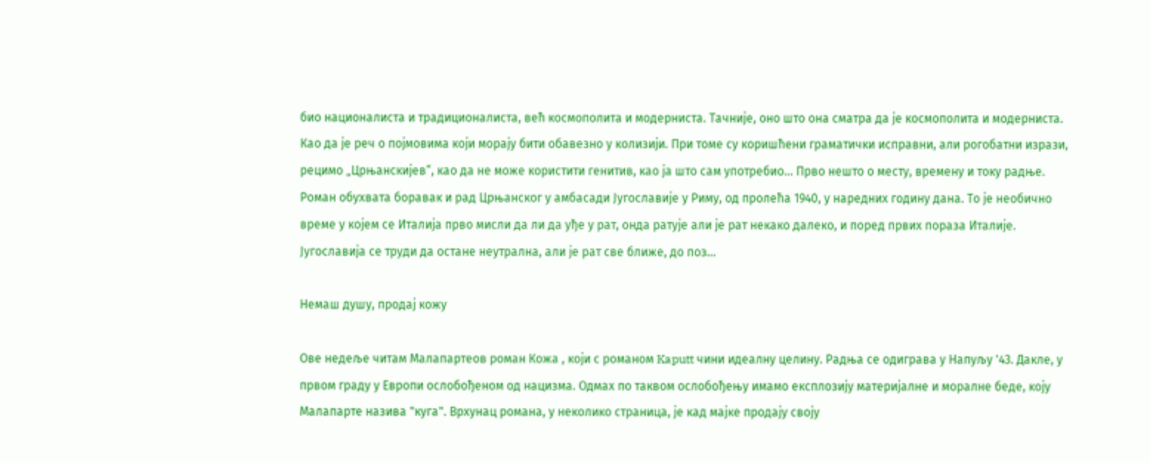био националиста и традиционалиста, већ космополита и модерниста. Тачније, оно што она сматра да је космополита и модерниста. Као да је реч о појмовима који морају бити обавезно у колизији. При томе су коришћени граматички исправни, али рогобатни изрази, рецимо „Црњанскијев“, као да не може користити генитив, као ја што сам употребио... Прво нешто о месту, времену и току радње. Роман обухвата боравак и рад Црњанског у амбасади Југославије у Риму, од пролећа 1940, у наредних годину дана. То је необично време у којем се Италија прво мисли да ли да уђе у рат, онда ратује али је рат некако далеко, и поред првих пораза Италије. Југославија се труди да остане неутрална, али је рат све ближе, до поз...

Немаш душу, продај кожу

Ове недеље читам Малапартеов роман Кожа , који с романом Kaputt чини идеалну целину. Радња се одиграва у Напуљу '43. Дакле, у првом граду у Европи ослобођеном од нацизма. Одмах по таквом ослобођењу имамо експлозију материјалне и моралне беде, коју Малапарте назива "куга". Врхунац романа, у неколико страница, је кад мајке продају своју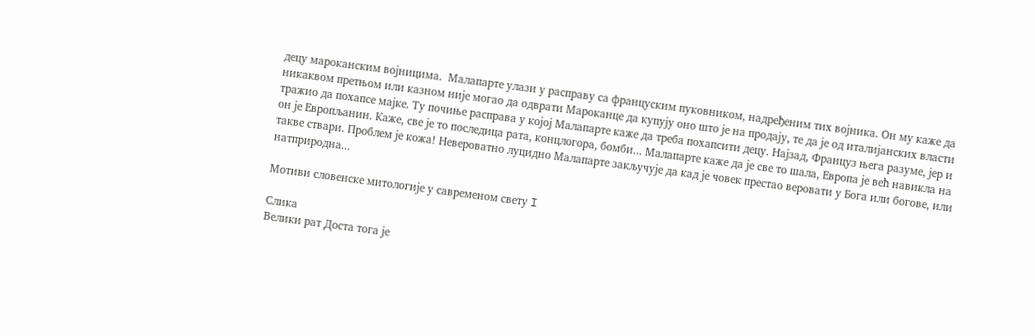децу мароканским војницима.  Малапарте улази у расправу са француским пуковником, надређеним тих војника. Он му каже да никаквом претњом или казном није могао да одврати Мароканце да купују оно што је на продају, те да је од италијанских власти тражио да похапсе мајке. Ту почиње расправа у којој Малапарте каже да треба похапсити децу. Најзад, Француз њега разуме, јер и он је Европљанин. Каже, све је то последица рата, концлогора, бомби... Малапарте каже да је све то шала, Европа је већ навикла на такве ствари. Проблем је кожа! Невероватно луцидно Малапарте закључује да кад је човек престао веровати у Бога или богове, или натприродна...

Мотиви словенске митологије у савременом свету I

Слика
Велики рат Доста тога је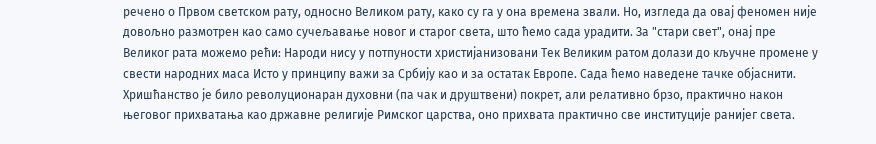речено о Првом светском рату, односно Великом рату, како су га у она времена звали. Но, изгледа да овај феномен није довољно размотрен као само сучељавање новог и старог света, што ћемо сада урадити. За "стари свет", онај пре Великог рата можемо рећи: Народи нису у потпуности христијанизовани Тек Великим ратом долази до кључне промене у свести народних маса Исто у принципу важи за Србију као и за остатак Европе. Сада ћемо наведене тачке објаснити. Хришћанство је било револуционаран духовни (па чак и друштвени) покрет, али релативно брзо, практично након његовог прихватања као државне религије Римског царства, оно прихвата практично све институције ранијег света.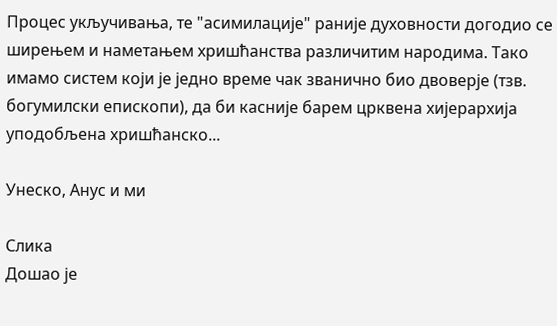Процес укључивања, те "асимилације" раније духовности догодио се ширењем и наметањем хришћанства различитим народима. Тако имамо систем који је једно време чак званично био двоверје (тзв. богумилски епископи), да би касније барем црквена хијерархија уподобљена хришћанско...

Унеско, Анус и ми

Слика
Дошао је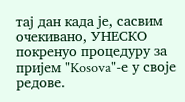тај дан када је, сасвим очекивано, УНЕСКО покренуо процедуру за пријем "Kosova"-е у своје редове.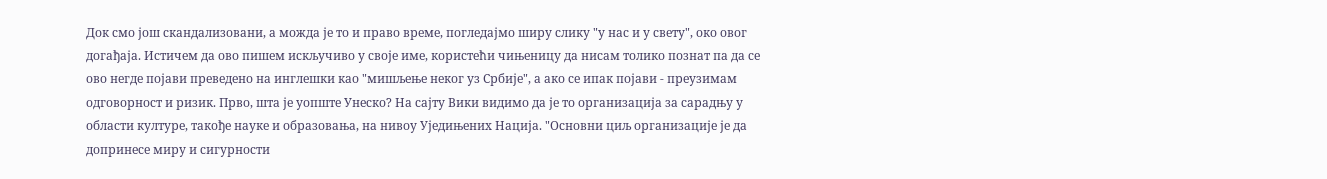Док смо још скандализовани, а можда је то и право време, погледајмо ширу слику "у нас и у свету", око овог догађаја. Истичем да ово пишем искључиво у своје име, користећи чињеницу да нисам толико познат па да се ово негде појави преведено на инглешки као "мишљење неког уз Србије", а ако се ипак појави - преузимам одговорност и ризик. Прво, шта је уопште Унеско? На сајту Вики видимо да је то организација за сарадњу у области културе, такође науке и образовања, на нивоу Уједињених Нација. "Основни циљ организације је да допринесе миру и сигурности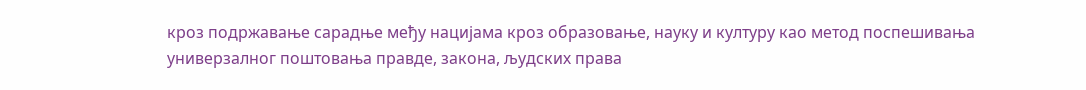кроз подржавање сарадње међу нацијама кроз образовање, науку и културу као метод поспешивања универзалног поштовања правде, закона, људских права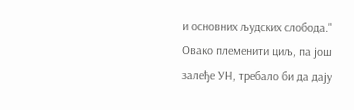и основних људских слобода." Овако племенити циљ, па још залеђе УН, требало би да дају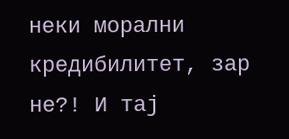неки морални кредибилитет, зар не?! И тај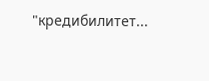"кредибилитет...